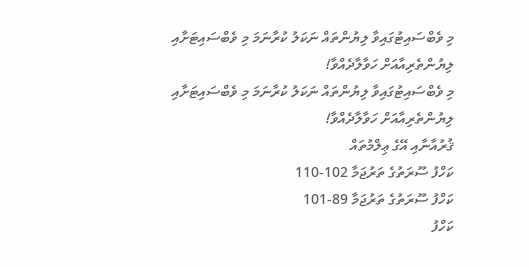މި ވެބްސައިޓުގައިވާ ލިޔުންތައް ނަކަލު ކުރާނަމަ މި ވެބްސައިޓަށާއި ލިޔުންތެރިއާއަށް ހަވާލާދެއްވާ!
މި ވެބްސައިޓުގައިވާ ލިޔުންތައް ނަކަލު ކުރާނަމަ މި ވެބްސައިޓަށާއި ލިޔުންތެރިއާއަށް ހަވާލާދެއްވާ!
ޤުރުއާނާއި އޭގެ ޢިލްމުތައް
ކަހްފު ސޫރަތުގެ ތަރުޖަމާ 102-110
ކަހްފު ސޫރަތުގެ ތަރުޖަމާ 89-101
ކަހްފު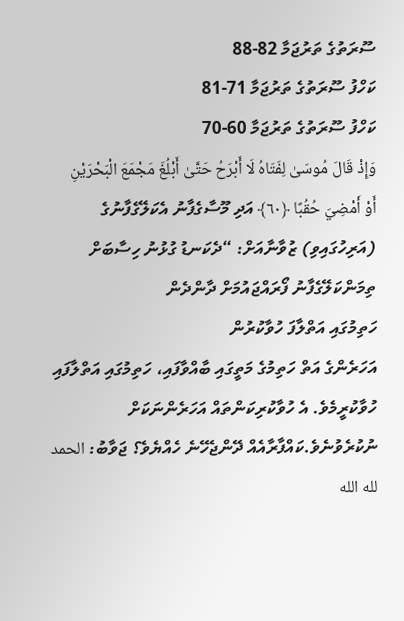ސޫރަތުގެ ތަރުޖަމާ 82-88
ކަހްފު ސޫރަތުގެ ތަރުޖަމާ 71-81
ކަހްފު ސޫރަތުގެ ތަރުޖަމާ 60-70
وَإِذْ قَالَ مُوسَىٰ لِفَتَاهُ لَا أَبْرَ‌حُ حَتَّىٰ أَبْلُغَ مَجْمَعَ الْبَحْرَ‌يْنِ أَوْ أَمْضِيَ حُقُبًا ﴿٦٠﴾ އަދި މޫސާގެފާނު އެކަލޭގެފާނުގެ (އަރިހުގައިވި) ޒުވާނާއަށް: “ދެކަނޑު ގުޅުނު ހިސާބަށް ތިމަންކަލޭގެފާނު ފޯރައްޖައުމަށް ދާންދެން
ހަތިމުގައި އަތްލާފަ ހުވާކުރުން
އަހަރެންގެ އަތް ހަތިމުގެ މަތީގައި ބާއްވާފައި، ހަތިމުގައި އަތްލާފައި ހުވާކުރީމެވެ. އެ ހުވާކުރިކަންތައް އަހަރެންނަކަށް ނުކުރެވުނެވެ.ކައްފާރާއެއް ދޭންޖެހޭނެ ހެއްޔެވެ؟ ޖަވާބު: الحمد لله الله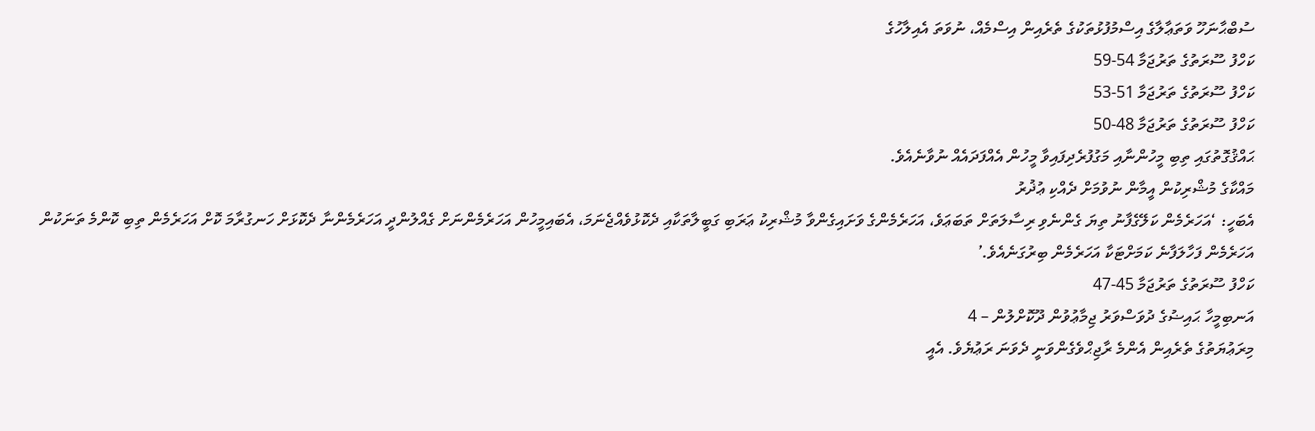ސުބްޙާނަހޫ ވަތަޢާލާގެ އިސްމުފުޅުތަކުގެ ތެރެއިން އިސްމެއް، ނުވަތަ އެއިލާހުގެ
ކަހްފު ސޫރަތުގެ ތަރުޖަމާ 54-59
ކަހްފު ސޫރަތުގެ ތަރުޖަމާ 51-53
ކަހްފު ސޫރަތުގެ ތަރުޖަމާ 48-50
ޙައްޤުގޮތުގައި ތިބި މީހުންނާއި މަގުފުރެދިފައިވާ މީހުން އެއްފަދައެއް ނުވާނެއެވެ.
މައްކާގެ މުޝްރިކުން އީމާން ނުވުމަށް ދެއްކި ޢުޛުރު
އެބަހީ: ‘އަހަރެމެން ކަލޭގެފާނު ތިޔަ ގެންނެވި ރިސާލަތަށް ތަބަޢަވެ، އަހަރެމެންގެ ވަށައިގެންވާ މުޝްރިކު ޢަރަބި ގަބީލާތަކާއި ދެކޮޅުވެއްޖެނަމަ، އެބައިމީހުން އަހަރެމެންނަށް ގެއްލުންދީ އަހަރެމެންނާ ދެކޮޅަށް ހަނގުރާމަ ކޮށް އަހަރެމެން ތިބި ކޮންމެ ތަނަކުން އަހަރެމެން ފަހާލަފާނެ ކަމަށްޓަކާ އަހަރެމެން ބިރުގަނެއެވެ.’
ކަހްފު ސޫރަތުގެ ތަރުޖަމާ 45-47
އަނބިމީހާ ޙައިޟުގެ ދުވަސްވަރު ޖިމާޢުވުން ދޫކޮށްލުން – 4
މިރަޢުޔަތުގެ ތެރެއިން އެންމެ ރާޖިޙްވެގެންވަނީ ދެވަނަ ރަޢުޔެވެ. އެއީ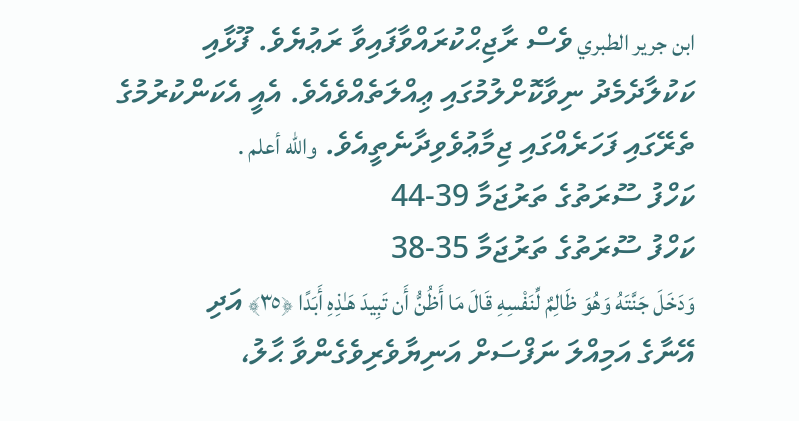ابن جرير الطبري ވެސް ރާޖިޙްކުރައްވާފައިވާ ރަޢުޔެވެ. ފޫޅާއި ކަކުލާދެމެދު ނިވާކޮށްލުމުގައި ޢިއްލަތެއްވެއެވެ. އެއީ އެކަންކުރުމުގެ ތެރޭގައި ފަހަރެއްގައި ޖިމާޢުވެވިދާނެތީއެވެ. والله أعلم .
ކަހްފު ސޫރަތުގެ ތަރުޖަމާ 39-44
ކަހްފު ސޫރަތުގެ ތަރުޖަމާ 35-38
وَدَخَلَ جَنَّتَهُ وَهُوَ ظَالِمٌ لِّنَفْسِهِ قَالَ مَا أَظُنُّ أَن تَبِيدَ هَـٰذِهِ أَبَدًا ﴿٣٥﴾ އަދި އޭނާގެ އަމިއްލަ ނަފްސަށް އަނިޔާވެރިވެގެންވާ ޙާލު،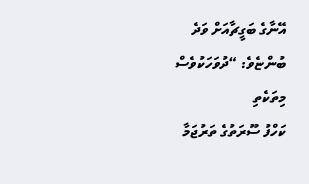އޭނާގެ ބަގީޗާއަށް ވަދެ ބުންޏެވެ: “ދުވަހަކުވެސް މިތަކެތި
ކަހްފު ސޫރަތުގެ ތަރުޖަމާ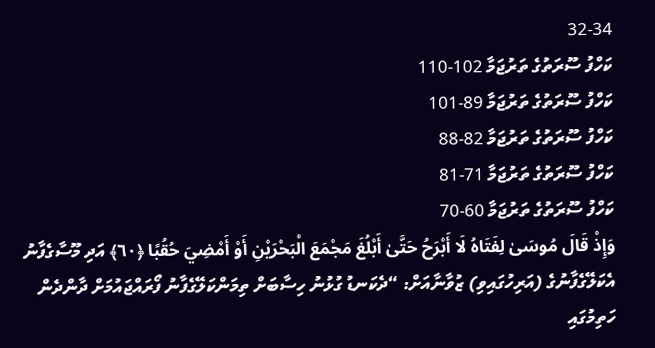32-34
ކަހްފު ސޫރަތުގެ ތަރުޖަމާ 102-110
ކަހްފު ސޫރަތުގެ ތަރުޖަމާ 89-101
ކަހްފު ސޫރަތުގެ ތަރުޖަމާ 82-88
ކަހްފު ސޫރަތުގެ ތަރުޖަމާ 71-81
ކަހްފު ސޫރަތުގެ ތަރުޖަމާ 60-70
وَإِذْ قَالَ مُوسَىٰ لِفَتَاهُ لَا أَبْرَ‌حُ حَتَّىٰ أَبْلُغَ مَجْمَعَ الْبَحْرَ‌يْنِ أَوْ أَمْضِيَ حُقُبًا ﴿٦٠﴾ އަދި މޫސާގެފާނު އެކަލޭގެފާނުގެ (އަރިހުގައިވި) ޒުވާނާއަށް: “ދެކަނޑު ގުޅުނު ހިސާބަށް ތިމަންކަލޭގެފާނު ފޯރައްޖައުމަށް ދާންދެން
ހަތިމުގައި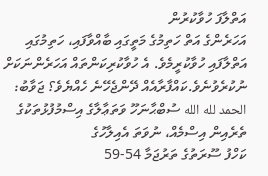އަތްލާފަ ހުވާކުރުން
އަހަރެންގެ އަތް ހަތިމުގެ މަތީގައި ބާއްވާފައި، ހަތިމުގައި އަތްލާފައި ހުވާކުރީމެވެ. އެ ހުވާކުރިކަންތައް އަހަރެންނަކަށް ނުކުރެވުނެވެ.ކައްފާރާއެއް ދޭންޖެހޭނެ ހެއްޔެވެ؟ ޖަވާބު: الحمد لله الله ސުބްޙާނަހޫ ވަތަޢާލާގެ އިސްމުފުޅުތަކުގެ ތެރެއިން އިސްމެއް، ނުވަތަ އެއިލާހުގެ
ކަހްފު ސޫރަތުގެ ތަރުޖަމާ 54-59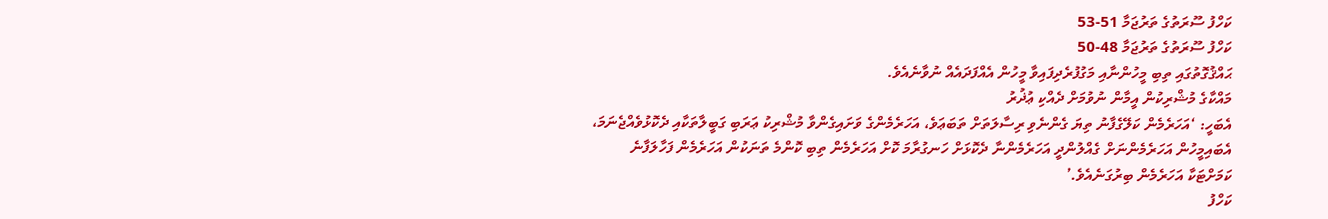ކަހްފު ސޫރަތުގެ ތަރުޖަމާ 51-53
ކަހްފު ސޫރަތުގެ ތަރުޖަމާ 48-50
ޙައްޤުގޮތުގައި ތިބި މީހުންނާއި މަގުފުރެދިފައިވާ މީހުން އެއްފަދައެއް ނުވާނެއެވެ.
މައްކާގެ މުޝްރިކުން އީމާން ނުވުމަށް ދެއްކި ޢުޛުރު
އެބަހީ: ‘އަހަރެމެން ކަލޭގެފާނު ތިޔަ ގެންނެވި ރިސާލަތަށް ތަބަޢަވެ، އަހަރެމެންގެ ވަށައިގެންވާ މުޝްރިކު ޢަރަބި ގަބީލާތަކާއި ދެކޮޅުވެއްޖެނަމަ، އެބައިމީހުން އަހަރެމެންނަށް ގެއްލުންދީ އަހަރެމެންނާ ދެކޮޅަށް ހަނގުރާމަ ކޮށް އަހަރެމެން ތިބި ކޮންމެ ތަނަކުން އަހަރެމެން ފަހާލަފާނެ ކަމަށްޓަކާ އަހަރެމެން ބިރުގަނެއެވެ.’
ކަހްފު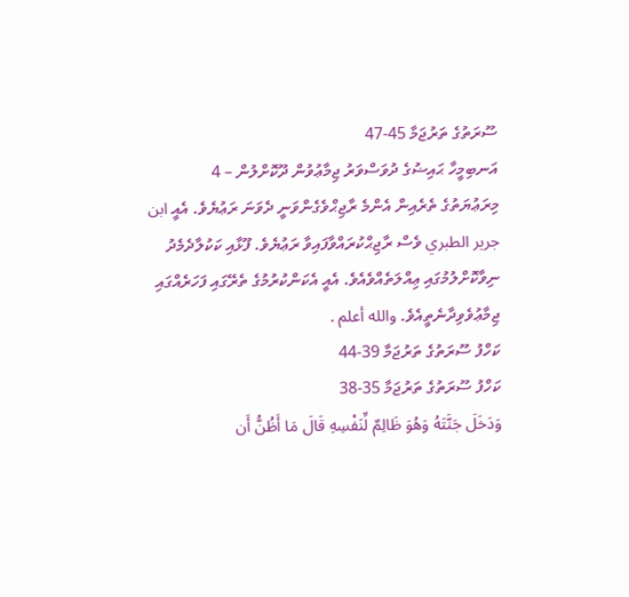ސޫރަތުގެ ތަރުޖަމާ 45-47
އަނބިމީހާ ޙައިޟުގެ ދުވަސްވަރު ޖިމާޢުވުން ދޫކޮށްލުން – 4
މިރަޢުޔަތުގެ ތެރެއިން އެންމެ ރާޖިޙްވެގެންވަނީ ދެވަނަ ރަޢުޔެވެ. އެއީ ابن جرير الطبري ވެސް ރާޖިޙްކުރައްވާފައިވާ ރަޢުޔެވެ. ފޫޅާއި ކަކުލާދެމެދު ނިވާކޮށްލުމުގައި ޢިއްލަތެއްވެއެވެ. އެއީ އެކަންކުރުމުގެ ތެރޭގައި ފަހަރެއްގައި ޖިމާޢުވެވިދާނެތީއެވެ. والله أعلم .
ކަހްފު ސޫރަތުގެ ތަރުޖަމާ 39-44
ކަހްފު ސޫރަތުގެ ތަރުޖަމާ 35-38
وَدَخَلَ جَنَّتَهُ وَهُوَ ظَالِمٌ لِّنَفْسِهِ قَالَ مَا أَظُنُّ أَن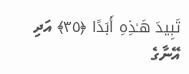تَبِيدَ هَـٰذِهِ أَبَدًا ﴿٣٥﴾ އަދި އޭނާގެ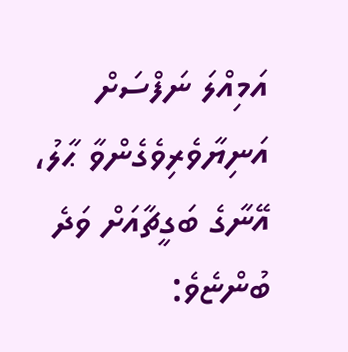އަމިއްލަ ނަފްސަށް އަނިޔާވެރިވެގެންވާ ޙާލު، އޭނާގެ ބަގީޗާއަށް ވަދެ ބުންޏެވެ: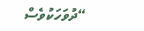“ދުވަހަކުވެސް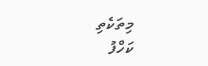މިތަކެތި
ކަހްފު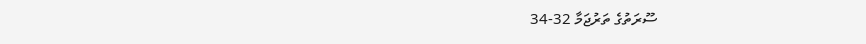ސޫރަތުގެ ތަރުޖަމާ 32-34